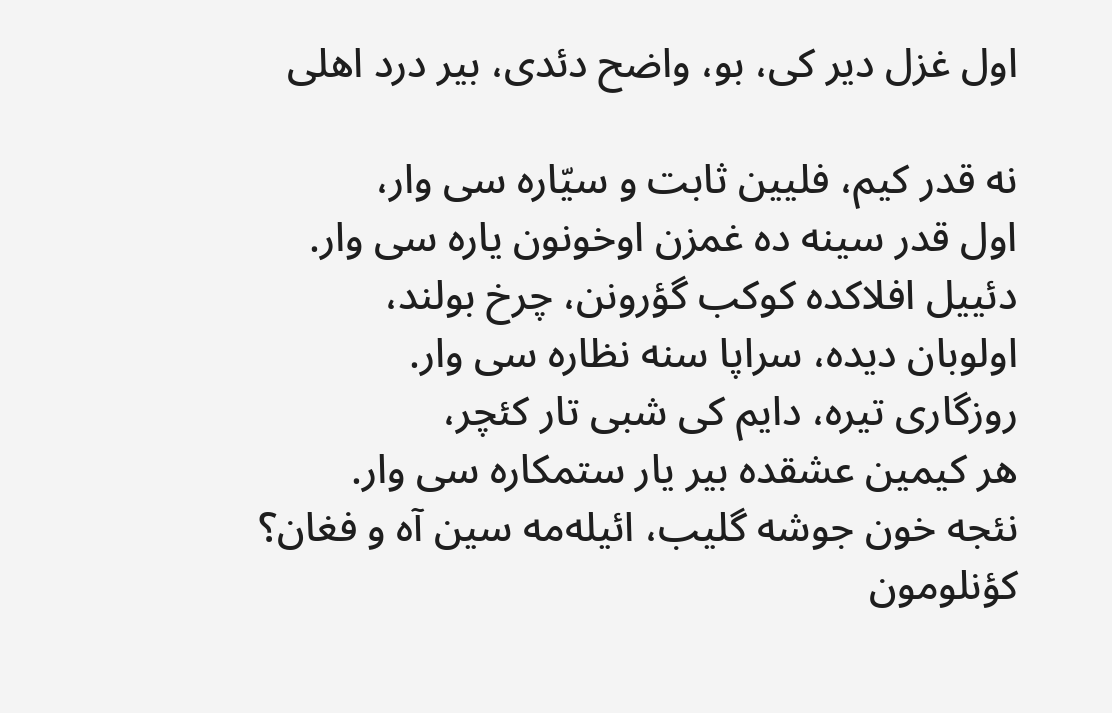اول غزل دیر کی، بو، واضح دئدی، بیر درد اهلی

نه قدر کیم، فلیین ثابت و سیّاره سی وار،
اول قدر سینه ده غمزن اوخونون یاره سی وار.
دئییل افلاکده کوکب گؤرونن، چرخ بولند،
اولوبان دیده، سراپا سنه نظاره سی وار.
روزگاری تیره، دایم کی شبی تار کئچر،
هر کیمین عشقده بیر یار ستمکاره سی وار.
نئجه خون جوشه گلیب، ائیله‌مه سین آه و فغان؟
کؤنلومون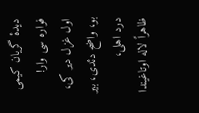دیدۀ گریان کیمی فواره سی وار!
اول غزل دیر کی، بو، واضح دئدی، بیر درد اهلی،
ظاهراً لاله اوتاغیندا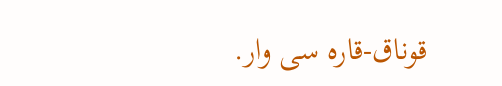قوناق-قاره سی وار.